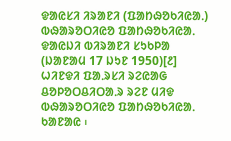ᱫᱟᱭᱥᱤ ᱤᱨᱟᱱᱤ (ᱯᱟᱴᱷᱚᱠᱤᱭᱟᱹ)
ᱵᱷᱟᱨᱚᱛᱤᱭᱚ ᱯᱟᱴᱷᱚᱠᱤᱭᱟᱹ
ᱫᱟᱭᱡᱤ ᱵᱤᱨᱟᱱᱤ ᱥᱩᱠᱞᱟ (ᱡᱟᱱᱟᱢ 17 ᱡᱩᱱ 1950)[᱒] ᱦᱤᱱᱫᱤ ᱯᱟᱹᱨᱥᱤ ᱨᱮᱭᱟᱜ ᱪᱚᱞᱚᱛᱪᱤᱛᱟᱹᱨ ᱨᱮᱱ ᱢᱤᱫ ᱵᱷᱟᱨᱚᱛᱤᱭᱚ ᱯᱟᱴᱷᱚᱠᱤᱭᱟᱹ ᱠᱟᱱᱟᱭ ᱾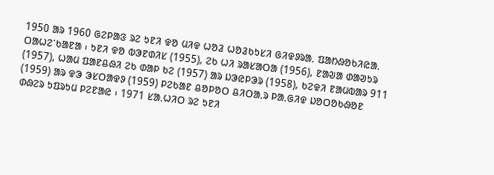1950 ᱟᱨ 1960 ᱜᱮᱞᱟᱝ ᱨᱮ ᱩᱱᱤ ᱫᱚ ᱢᱤᱫ ᱦᱚᱲ ᱦᱚᱲᱠᱩᱥᱤ ᱜᱤᱫᱽᱨᱟᱹ ᱯᱟᱴᱷᱚᱠᱤᱭᱟᱹ ᱛᱟᱦᱮᱸᱠᱟᱱᱟ ᱾ ᱩᱱᱤ ᱫᱚ ᱵᱳᱱᱰᱤᱥ (1955), ᱮᱠ ᱦᱤ ᱨᱟᱥᱟᱛᱟ (1956), ᱱᱟᱶᱟ ᱰᱟᱣᱩᱨ (1957), ᱦᱟᱢ ᱯᱟᱱᱪᱷᱤ ᱮᱠ ᱰᱟᱞ ᱠᱮ (1957) ᱟᱨ ᱡᱳᱭᱞᱳᱨ (1958), ᱠᱮᱫᱤ ᱱᱟᱢᱵᱟᱨ 911 (1959) ᱟᱨ ᱫᱳ ᱳᱥᱛᱟᱫᱽ (1959) ᱞᱮᱠᱟᱱ ᱪᱚᱞᱚᱛ ᱪᱤᱛᱟᱹᱨ ᱞᱟᱹᱜᱤᱫ ᱡᱚᱛᱚᱠᱷᱚᱱ ᱰᱷᱮᱨ ᱩᱯᱨᱩᱢ ᱞᱮᱱᱟᱭ ᱾ 1971 ᱥᱟᱹᱦᱤᱛ ᱨᱮ ᱩᱱᱤ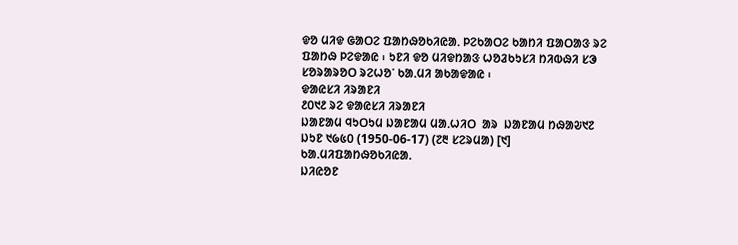ᱫᱚ ᱢᱤᱫ ᱜᱟᱛᱮ ᱯᱟᱴᱷᱚᱠᱤᱭᱟᱹ ᱞᱮᱠᱟᱛᱮ ᱠᱟᱴᱤ ᱯᱟᱛᱟᱝ ᱨᱮ ᱯᱟᱴᱷ ᱞᱮᱫᱟᱭ ᱾ ᱩᱱᱤ ᱫᱚ ᱢᱤᱫᱴᱟᱝ ᱦᱚᱲᱠᱩᱥᱤ ᱴᱤᱵᱷᱤ ᱥᱳ ᱥᱚᱨᱟᱨᱚᱛ ᱨᱮᱦᱚᱸ ᱠᱟᱹᱢᱤ ᱟᱠᱟᱫᱟᱭ ᱾
ᱫᱟᱭᱥᱤ ᱤᱨᱟᱱᱤ
᱒᱐᱑᱒ ᱨᱮ ᱫᱟᱭᱥᱤ ᱤᱨᱟᱱᱤ
ᱡᱟᱱᱟᱢ ᱧᱩᱛᱩᱢ ᱡᱟᱱᱟᱢ ᱢᱟᱹᱦᱤᱛ  ᱟᱨ  ᱡᱟᱱᱟᱢ ᱴᱷᱟᱶ᱑᱗ ᱡᱩᱱ ᱑᱙᱕᱐ (1950-06-17) (᱗᱓ ᱥᱮᱨᱢᱟ) [᱑]
ᱠᱟᱹᱢᱤᱯᱟᱴᱷᱚᱠᱤᱭᱟᱹ
ᱡᱤᱭᱚᱱ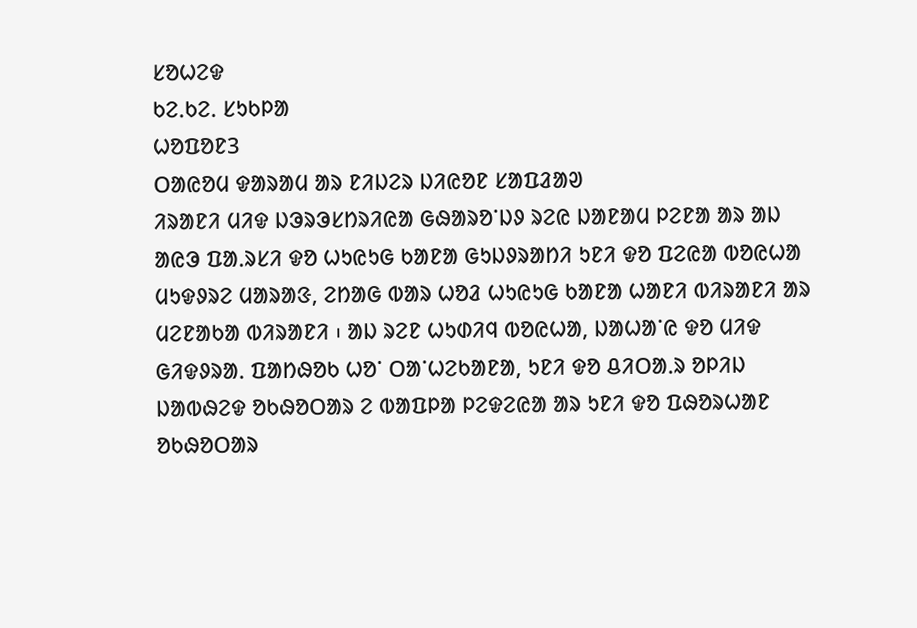ᱥᱚᱦᱮᱫ
ᱠᱮᱹᱠᱮᱹ ᱥᱩᱠᱞᱟ
ᱦᱚᱯᱚᱱ3
ᱛᱟᱭᱚᱢ ᱫᱟᱨᱟᱢ ᱟᱨ ᱱᱤᱡᱮᱨ ᱡᱤᱭᱚᱱ ᱥᱟᱯᱲᱟᱣ
ᱤᱨᱟᱱᱤ ᱢᱤᱫ ᱡᱳᱨᱳᱥᱴᱨᱤᱭᱟ ᱜᱷᱟᱨᱚᱸᱡᱽ ᱨᱮᱭ ᱡᱟᱱᱟᱢ ᱞᱮᱱᱟ ᱟᱨ ᱟᱡ ᱟᱭᱳ ᱯᱟᱹᱨᱥᱤ ᱫᱚ ᱦᱩᱭᱩᱜ ᱠᱟᱱᱟ ᱜᱩᱡᱽᱨᱟᱴᱤ ᱩᱱᱤ ᱫᱚ ᱯᱮᱭᱟ ᱵᱚᱭᱦᱟ ᱢᱩᱫᱽᱨᱮ ᱢᱟᱨᱟᱝ, ᱮᱴᱟᱜ ᱵᱟᱨ ᱦᱚᱲ ᱦᱩᱭᱩᱜ ᱠᱟᱱᱟ ᱦᱟᱱᱤ ᱵᱤᱨᱟᱱᱤ ᱟᱨ ᱢᱮᱱᱟᱠᱟ ᱵᱤᱨᱟᱱᱤ ᱾ ᱟᱡ ᱨᱮᱱ ᱦᱩᱰᱤᱧ ᱵᱚᱭᱦᱟ, ᱡᱟᱦᱟᱸᱭ ᱫᱚ ᱢᱤᱫ ᱜᱤᱫᱽᱨᱟᱹ ᱯᱟᱴᱷᱚᱠ ᱦᱚᱸ ᱛᱟᱸᱦᱮᱠᱟᱱᱟ, ᱩᱱᱤ ᱫᱚ ᱪᱤᱛᱟᱹᱨ ᱚᱞᱤᱡ ᱡᱟᱵᱷᱮᱫ ᱚᱠᱷᱚᱛᱟᱨ ᱮ ᱵᱟᱯᱞᱟ ᱞᱮᱫᱮᱭᱟ ᱟᱨ ᱩᱱᱤ ᱫᱚ ᱯᱷᱚᱨᱦᱟᱱ ᱚᱠᱷᱚᱛᱟᱨ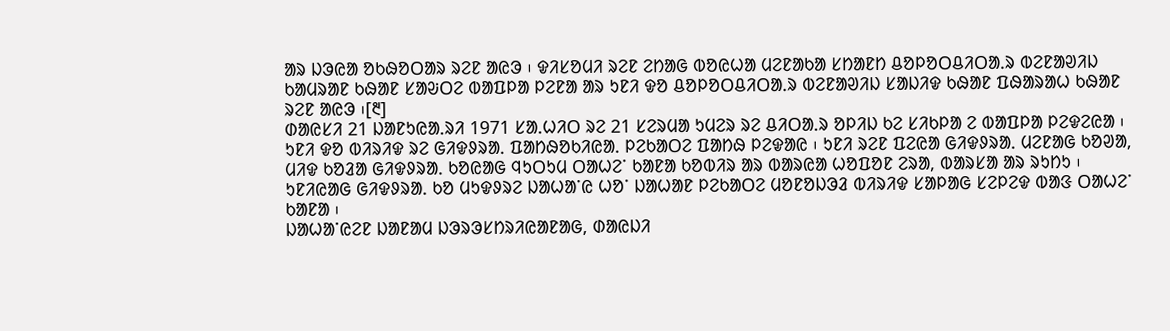ᱟᱨ ᱡᱳᱭᱟ ᱚᱠᱷᱚᱛᱟᱨ ᱨᱮᱱ ᱟᱭᱳ ᱾ ᱫᱤᱥᱚᱢᱤ ᱨᱮᱱ ᱮᱴᱟᱜ ᱵᱚᱭᱦᱟ ᱢᱮᱱᱟᱠᱟ ᱥᱴᱟᱱᱴ ᱪᱚᱞᱚᱛᱪᱤᱛᱟᱹᱨ ᱵᱮᱱᱟᱣᱤᱡ ᱠᱟᱢᱨᱟᱱ ᱠᱷᱟᱱ ᱥᱟᱶᱛᱮ ᱵᱟᱯᱞᱟ ᱞᱮᱱᱟ ᱟᱨ ᱩᱱᱤ ᱫᱚ ᱪᱚᱞᱚᱛᱪᱤᱛᱟᱹᱨ ᱵᱮᱱᱟᱣᱤᱡ ᱥᱟᱡᱤᱫ ᱠᱷᱟᱱ ᱯᱷᱟᱨᱟᱦ ᱠᱷᱟᱱ ᱨᱮᱱ ᱟᱭᱳ ᱾[᱓]
ᱰᱟᱭᱥᱤ 21 ᱡᱟᱱᱩᱭᱟᱹᱨᱤ 1971 ᱥᱟᱹᱦᱤᱛ ᱨᱮ 21 ᱥᱮᱨᱢᱟ ᱩᱢᱮᱨ ᱨᱮ ᱪᱤᱛᱟᱹᱨ ᱚᱞᱤᱡ ᱠᱮ ᱥᱤᱠᱞᱟ ᱮ ᱵᱟᱯᱞᱟ ᱞᱮᱫᱮᱭᱟ ᱾ ᱩᱱᱤ ᱫᱚ ᱵᱤᱨᱤᱫ ᱨᱮ ᱜᱤᱫᱽᱨᱟᱹ ᱯᱟᱴᱷᱚᱠᱤᱭᱟᱹ ᱞᱮᱠᱟᱛᱮ ᱯᱟᱴᱷ ᱞᱮᱫᱟᱭ ᱾ ᱩᱱᱤ ᱨᱮᱱ ᱯᱮᱭᱟ ᱜᱤᱫᱽᱨᱟᱹ ᱢᱮᱱᱟᱜ ᱠᱚᱣᱟ, ᱢᱤᱫ ᱠᱚᱲᱟ ᱜᱤᱫᱽᱨᱟᱹ ᱠᱚᱭᱟᱜ ᱧᱩᱛᱩᱢ ᱛᱟᱦᱮᱸ ᱠᱟᱱᱟ ᱠᱚᱵᱤᱨ ᱟᱨ ᱵᱟᱨᱭᱟ ᱦᱚᱯᱚᱱ ᱮᱨᱟ, ᱵᱟᱨᱥᱟ ᱟᱨ ᱨᱩᱴᱩ ᱾ ᱩᱱᱤᱭᱟᱜ ᱜᱤᱫᱽᱨᱟᱹ ᱠᱚ ᱢᱩᱫᱽᱨᱮ ᱡᱟᱦᱟᱸᱭ ᱦᱚᱸ ᱡᱟᱦᱟᱱ ᱞᱮᱠᱟᱛᱮ ᱢᱚᱱᱚᱡᱳᱲ ᱵᱤᱨᱤᱫ ᱥᱟᱞᱟᱜ ᱥᱮᱞᱮᱫ ᱵᱟᱝ ᱛᱟᱦᱮᱸ ᱠᱟᱱᱟ ᱾
ᱡᱟᱦᱟᱸᱭᱮᱱ ᱡᱟᱱᱟᱢ ᱡᱳᱨᱳᱥᱴᱨᱤᱭᱟᱱᱟᱜ, ᱰᱟᱭᱡᱤ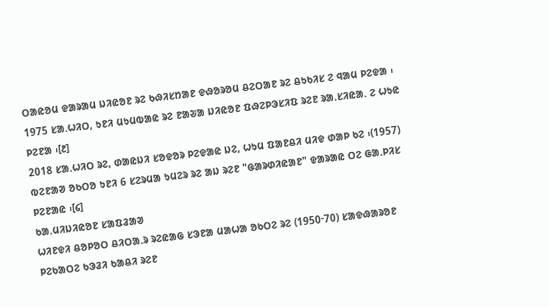ᱛᱟᱭᱚᱢ ᱫᱟᱨᱟᱢ ᱡᱤᱭᱚᱱ ᱨᱮ ᱠᱷᱤᱥᱴᱟᱱ ᱫᱷᱚᱨᱚᱢ ᱪᱮᱛᱟᱱ ᱨᱮ ᱪᱩᱠᱤᱥ ᱮ ᱧᱟᱢ ᱞᱮᱫᱟ ᱾ 1975 ᱥᱟᱹᱦᱤᱛ, ᱩᱱᱤ ᱢᱩᱢᱵᱟᱭ ᱨᱮ ᱱᱟᱶᱟ ᱡᱤᱭᱚᱱ ᱯᱷᱮᱞᱳᱥᱤᱯ ᱨᱮᱱ ᱨᱟᱹᱥᱤᱭᱟᱹ ᱮ ᱦᱩᱭ ᱞᱮᱱᱟ ᱾[᱒]
2018 ᱥᱟᱹᱦᱤᱛ ᱨᱮ, ᱰᱟᱭᱡᱤ ᱥᱚᱫᱚᱨ ᱞᱮᱫᱟᱭ ᱡᱮ, ᱦᱩᱢ ᱯᱟᱱᱪᱤ ᱢᱤᱫ ᱰᱟᱞ ᱠᱮ ᱾(1957) ᱵᱮᱱᱟᱣ ᱚᱠᱛᱚ ᱩᱱᱤ 6 ᱥᱮᱨᱢᱟ ᱩᱢᱮᱨ ᱨᱮ ᱟᱡ ᱨᱮᱱ "ᱜᱟᱨᱰᱤᱭᱟᱱ" ᱫᱟᱨᱟᱭ ᱛᱮ ᱜᱟᱹᱞᱤᱥ ᱞᱮᱱᱟᱭ ᱾[᱔]
ᱠᱟᱹᱢᱤᱡᱤᱭᱚᱱ ᱥᱟᱯᱲᱟᱣ
ᱦᱤᱱᱫᱤ ᱪᱚᱞᱚᱛ ᱪᱤᱛᱟᱹᱨ ᱨᱮᱭᱟᱜ ᱥᱳᱱᱟ ᱢᱟᱦᱟ ᱚᱠᱛᱮ ᱨᱮ (1950ᱼ70) ᱥᱟᱫᱷᱟᱨᱚᱱ ᱞᱮᱠᱟᱛᱮ ᱠᱳᱲᱤ ᱠᱟᱪᱤ ᱨᱮᱱ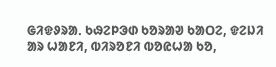ᱜᱤᱫᱽᱨᱟᱹ ᱠᱷᱮᱞᱳᱰ ᱠᱚᱨᱟᱣ ᱠᱟᱛᱮ, ᱫᱮᱡᱤ ᱟᱨ ᱦᱟᱱᱤ, ᱵᱤᱨᱚᱱᱤ ᱵᱚᱭᱦᱟ ᱠᱚ,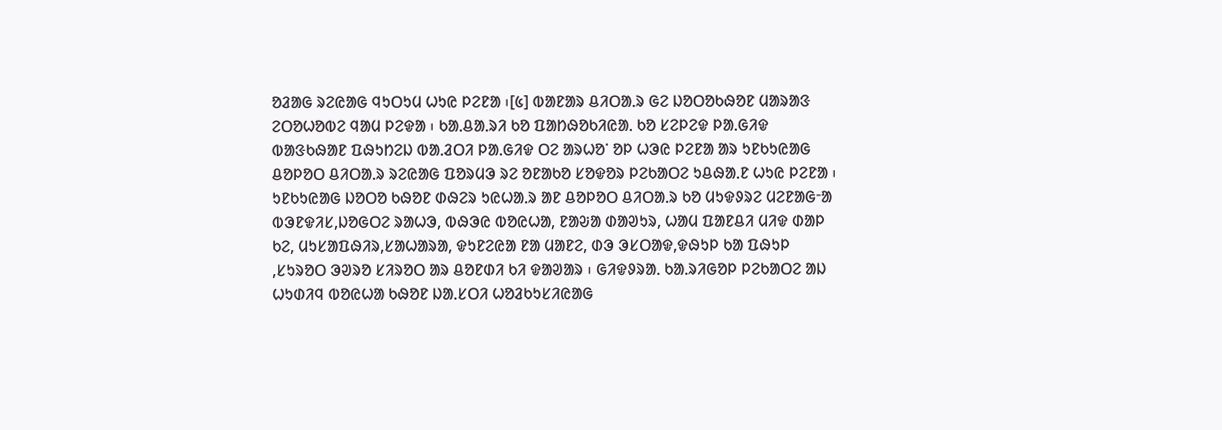ᱚᱲᱟᱜ ᱨᱮᱭᱟᱜ ᱧᱩᱛᱩᱢ ᱦᱩᱭ ᱞᱮᱱᱟ ᱾[᱕] ᱵᱟᱱᱟᱨ ᱪᱤᱛᱟᱹᱨ ᱜᱮ ᱡᱚᱛᱚᱠᱷᱚᱱ ᱢᱟᱨᱟᱝ ᱮᱛᱚᱦᱚᱵᱮ ᱧᱟᱢ ᱞᱮᱫᱟ ᱾ ᱠᱟᱹᱪᱟᱹᱨᱤ ᱠᱚ ᱯᱟᱴᱷᱚᱠᱤᱭᱟᱹ ᱠᱚ ᱥᱮᱞᱮᱫ ᱞᱟᱹᱜᱤᱫ ᱵᱟᱝᱠᱷᱟᱱ ᱯᱷᱩᱴᱮᱡ ᱵᱟᱹᱲᱛᱤ ᱞᱟᱹᱜᱤᱫ ᱛᱮ ᱟᱨᱦᱚᱸ ᱚᱞ ᱦᱳᱭ ᱞᱮᱱᱟ ᱟᱨ ᱩᱱᱠᱩᱭᱟᱜ ᱪᱚᱞᱚᱛ ᱪᱤᱛᱟᱹᱨ ᱨᱮᱭᱟᱜ ᱯᱚᱨᱢᱳ ᱨᱮ ᱚᱱᱟᱠᱚ ᱥᱚᱫᱚᱨ ᱞᱮᱠᱟᱛᱮ ᱩᱪᱷᱟᱹᱱ ᱦᱩᱭ ᱞᱮᱱᱟ ᱾ ᱩᱱᱠᱩᱭᱟᱜ ᱡᱚᱛᱚ ᱠᱷᱚᱱ ᱰᱷᱮᱨ ᱩᱭᱦᱟᱹᱨ ᱟᱱ ᱪᱚᱞᱚᱛ ᱪᱤᱛᱟᱹᱨ ᱠᱚ ᱢᱩᱫᱽᱨᱮ ᱢᱮᱱᱟᱜᱼᱟ ᱵᱳᱱᱫᱤᱥ,ᱡᱚᱜᱛᱮ ᱨᱟᱦᱳ, ᱵᱷᱳᱭ ᱵᱚᱭᱦᱟ, ᱱᱟᱶᱟ ᱰᱟᱣᱩᱨ, ᱦᱟᱢ ᱯᱟᱱᱪᱤ ᱢᱤᱫ ᱰᱟᱞ ᱠᱮ, ᱢᱩᱥᱟᱯᱷᱤᱨ,ᱥᱟᱦᱟᱨᱟ, ᱫᱩᱱᱮᱭᱟ ᱱᱟ ᱢᱟᱱᱮ, ᱰᱳ ᱳᱥᱛᱟᱫ,ᱫᱷᱩᱞ ᱠᱟ ᱯᱷᱩᱞ ,ᱥᱩᱨᱚᱛ ᱳᱣᱨᱚ ᱥᱤᱨᱚᱛ ᱟᱨ ᱪᱚᱱᱰᱤ ᱠᱤ ᱫᱟᱣᱟᱨ ᱾ ᱜᱤᱫᱽᱨᱟᱹ ᱠᱟᱹᱨᱤᱜᱚᱞ ᱞᱮᱠᱟᱛᱮ ᱟᱡ ᱦᱩᱰᱤᱧ ᱵᱚᱭᱦᱟ ᱠᱷᱚᱱ ᱡᱟᱹᱥᱛᱤ ᱦᱚᱲᱠᱩᱥᱤᱭᱟᱜ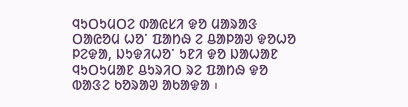ᱧᱩᱛᱩᱢᱛᱮ ᱰᱟᱭᱥᱤ ᱫᱚ ᱢᱟᱨᱟᱝ ᱛᱟᱭᱚᱢ ᱦᱚᱸ ᱯᱟᱴᱷ ᱮ ᱪᱟᱞᱟᱣ ᱫᱚᱦᱚ ᱞᱮᱫᱟ, ᱡᱩᱫᱤᱦᱚᱸ ᱩᱱᱤ ᱫᱚ ᱡᱟᱦᱟᱱ ᱧᱩᱛᱩᱢᱟᱱ ᱪᱩᱨᱤᱛ ᱨᱮ ᱯᱟᱴᱷ ᱫᱚ ᱵᱟᱝᱮ ᱠᱚᱨᱟᱣ ᱟᱠᱟᱫᱟ ᱾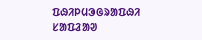ᱯᱷᱤᱞᱢᱳᱜᱨᱟᱯᱷᱤ ᱥᱟᱯᱲᱟᱣ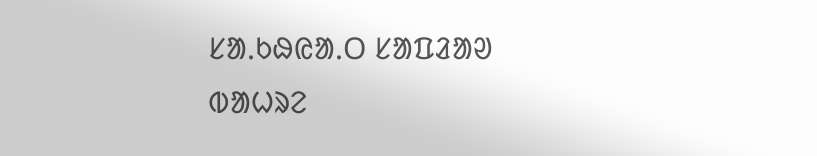ᱥᱟᱹᱠᱷᱭᱟᱹᱛ ᱥᱟᱯᱲᱟᱣ
ᱵᱟᱦᱨᱮ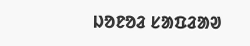ᱡᱚᱱᱚᱲ ᱥᱟᱯᱲᱟᱣ